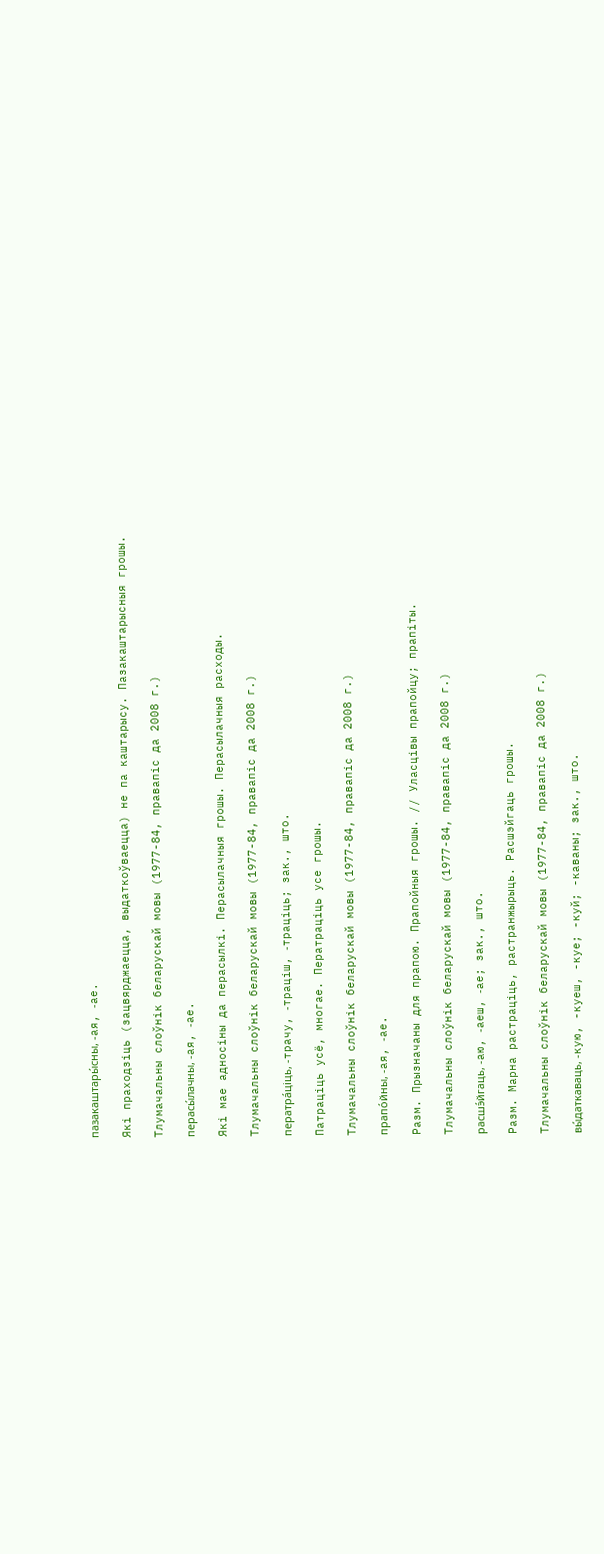пазакаштары́сны, ‑ая, ‑ае.

Які праходзіць (зацвярджаецца, выдаткоўваецца) не па каштарысу. Пазакаштарысныя грошы.

Тлумачальны слоўнік беларускай мовы (1977-84, правапіс да 2008 г.)

перасы́лачны, ‑ая, ‑ае.

Які мае адносіны да перасылкі. Перасылачныя грошы. Перасылачныя расходы.

Тлумачальны слоўнік беларускай мовы (1977-84, правапіс да 2008 г.)

ператра́ціць, ‑трачу, ‑траціш, ‑траціць; зак., што.

Патраціць усё, многае. Ператраціць усе грошы.

Тлумачальны слоўнік беларускай мовы (1977-84, правапіс да 2008 г.)

прапо́йны, ‑ая, ‑ае.

Разм. Прызначаны для прапою. Прапойныя грошы. // Уласцівы прапойцу; прапіты.

Тлумачальны слоўнік беларускай мовы (1977-84, правапіс да 2008 г.)

расшэ́йгаць, ‑аю, ‑аеш, ‑ае; зак., што.

Разм. Марна растраціць, растранжырыць. Расшэйгаць грошы.

Тлумачальны слоўнік беларускай мовы (1977-84, правапіс да 2008 г.)

вы́даткаваць, -кую, -куеш, -куе; -куй; -каваны; зак., што.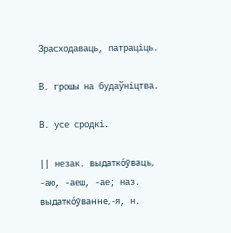Зрасходаваць, патраціць.

В. грошы на будаўніцтва.

В. усе сродкі.

|| незак. выдатко́ўваць, -аю, -аеш, -ае; наз. выдатко́ўванне, -я, н.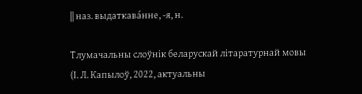|| наз. выдаткава́нне, -я, н.

Тлумачальны слоўнік беларускай літаратурнай мовы (І. Л. Капылоў, 2022, актуальны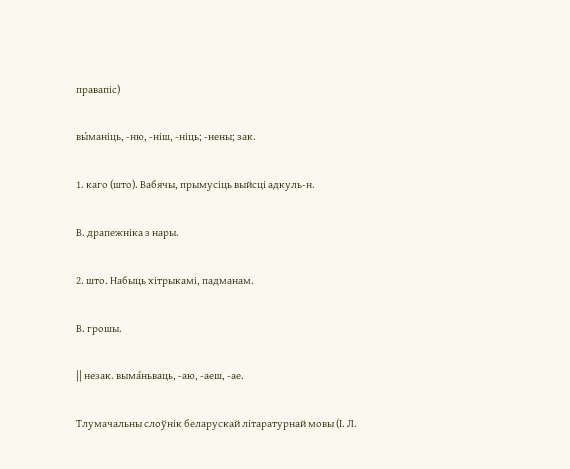правапіс)

вы́маніць, -ню, -ніш, -ніць; -нены; зак.

1. каго (што). Вабячы, прымусіць выйсці адкуль-н.

В. драпежніка з нары.

2. што. Набыць хітрыкамі, падманам.

В. грошы.

|| незак. выма́ньваць, -аю, -аеш, -ае.

Тлумачальны слоўнік беларускай літаратурнай мовы (І. Л.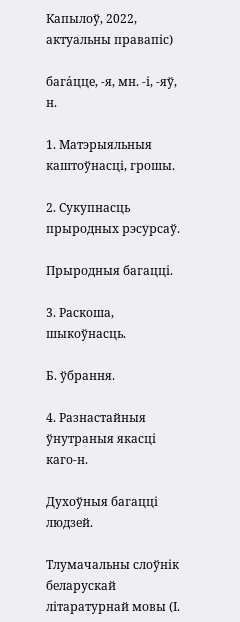Капылоў, 2022, актуальны правапіс)

бага́цце, -я, мн. -і, -яў, н.

1. Матэрыяльныя каштоўнасці, грошы.

2. Сукупнасць прыродных рэсурсаў.

Прыродныя багацці.

3. Раскоша, шыкоўнасць.

Б. ўбрання.

4. Разнастайныя ўнутраныя якасці каго-н.

Духоўныя багацці людзей.

Тлумачальны слоўнік беларускай літаратурнай мовы (І.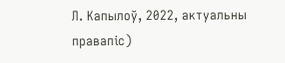Л. Капылоў, 2022, актуальны правапіс)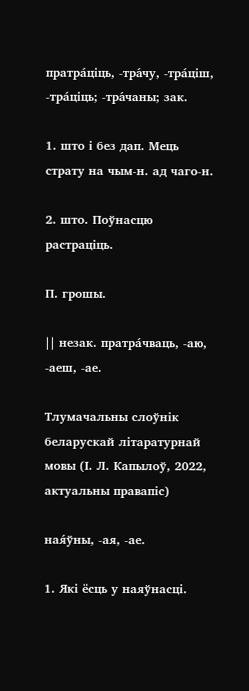пратра́ціць, -тра́чу, -тра́ціш, -тра́ціць; -тра́чаны; зак.

1. што і без дап. Мець страту на чым-н. ад чаго-н.

2. што. Поўнасцю растраціць.

П. грошы.

|| незак. пратра́чваць, -аю, -аеш, -ае.

Тлумачальны слоўнік беларускай літаратурнай мовы (І. Л. Капылоў, 2022, актуальны правапіс)

ная́ўны, -ая, -ае.

1. Які ёсць у наяўнасці.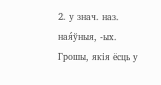2. у знач. наз. ная́ўныя, -ых. Грошы, якія ёсць у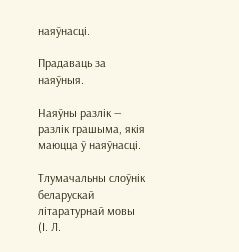наяўнасці.

Прадаваць за наяўныя.

Наяўны разлік — разлік грашыма, якія маюцца ў наяўнасці.

Тлумачальны слоўнік беларускай літаратурнай мовы (І. Л.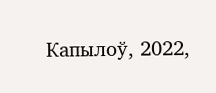Капылоў, 2022,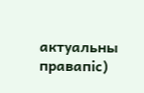актуальны правапіс)